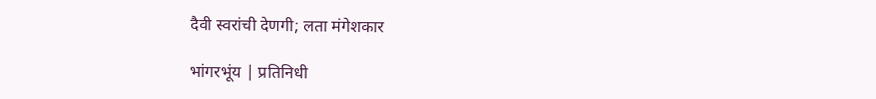दैवी स्वरांची देणगी; लता मंगेशकार

भांगरभूंय | प्रतिनिधी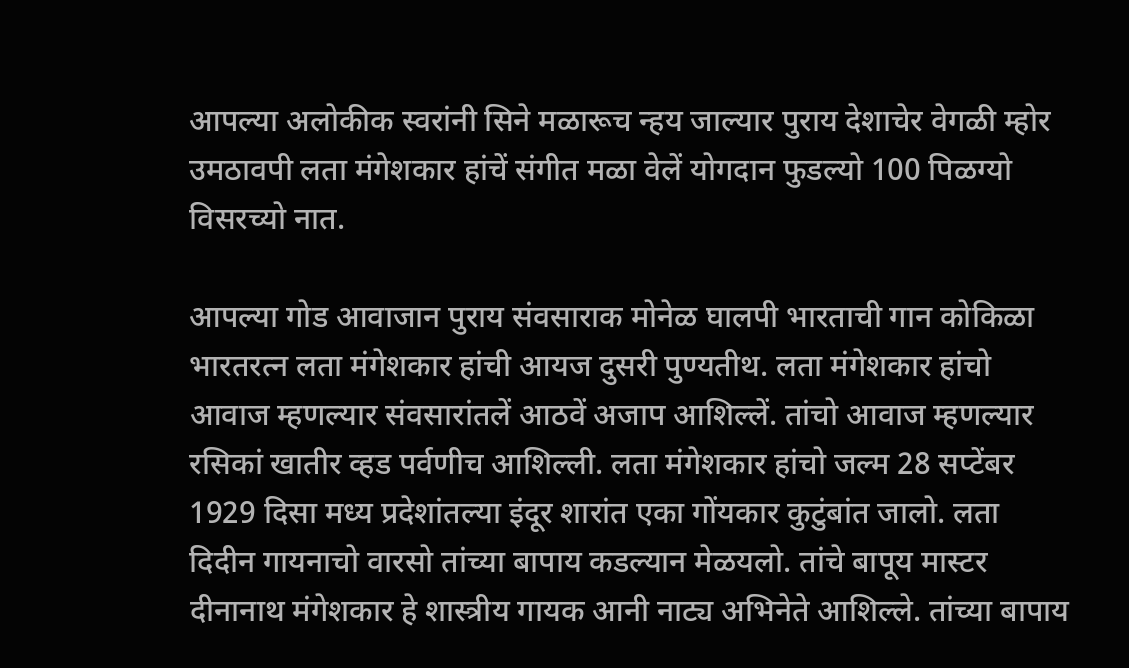आपल्या अलोकीक स्वरांनी सिने मळारूच न्हय जाल्यार पुराय देशाचेर वेगळी म्होर उमठावपी लता मंगेशकार हांचें संगीत मळा वेलें योगदान फुडल्यो 100 पिळग्यो विसरच्यो नात.

आपल्या गोड आवाजान पुराय संवसाराक मोनेळ घालपी भारताची गान कोकिळा भारतरत्न लता मंगेशकार हांची आयज दुसरी पुण्यतीथ. लता मंगेशकार हांचो आवाज म्हणल्यार संवसारांतलें आठवें अजाप आशिल्लें. तांचो आवाज म्हणल्यार रसिकां खातीर व्हड पर्वणीच आशिल्ली. लता मंगेशकार हांचो जल्म 28 सप्टेंबर 1929 दिसा मध्य प्रदेशांतल्या इंदूर शारांत एका गोंयकार कुटुंबांत जालो. लता दिदीन गायनाचो वारसो तांच्या बापाय कडल्यान मेळयलो. तांचे बापूय मास्टर दीनानाथ मंगेशकार हे शास्त्रीय गायक आनी नाट्य अभिनेते आशिल्ले. तांच्या बापाय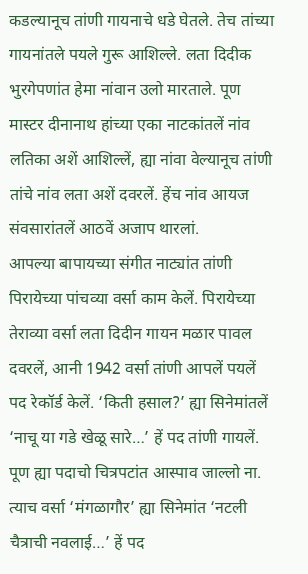कडल्यानूच तांणी गायनाचे धडे घेतले. तेच तांच्या गायनांतले पयले गुरू आशिल्ले. लता दिदीक भुरगेपणांत हेमा नांवान उलो मारताले. पूण मास्टर दीनानाथ हांच्या एका नाटकांतलें नांव लतिका अशें आशिल्लें, ह्या नांवा वेल्यानूच तांणी तांचे नांव लता अशें दवरलें. हेंच नांव आयज संवसारांतलें आठवें अजाप थारलां.
आपल्या बापायच्या संगीत नाट्यांत तांणी पिरायेच्या पांचव्या वर्सा काम केलें. पिरायेच्या तेराव्या वर्सा लता दिदीन गायन मळार पावल दवरलें, आनी 1942 वर्सा तांणी आपलें पयलें पद रेकॉर्ड केलें. ‘किती हसाल?’ ह्या सिनेमांतलें ‘नाचू या गडे खेळू सारे…’ हें पद तांणी गायलें. पूण ह्या पदाचो चित्रपटांत आस्पाव जाल्लो ना. त्याच वर्सा ‘मंगळागौर’ ह्या सिनेमांत ‘नटली चैत्राची नवलाई…’ हें पद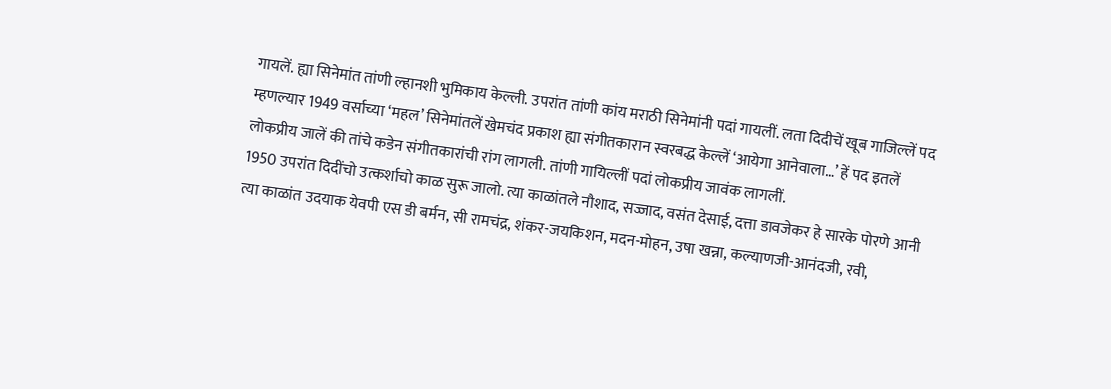गायलें. ह्या सिनेमांत तांणी ल्हानशी भुमिकाय केल्ली. उपरांत तांणी कांय मराठी सिनेमांनी पदां गायलीं. लता दिदीचें खूब गाजिल्लें पद म्हणल्यार 1949 वर्साच्या ‘महल’ सिनेमांतलें खेमचंद प्रकाश ह्या संगीतकारान स्वरबद्ध केल्लें ‘आयेगा आनेवाला…’ हें पद इतलें लोकप्रीय जालें की तांचे कडेन संगीतकारांची रांग लागली. तांणी गायिल्लीं पदां लोकप्रीय जावंक लागलीं.
1950 उपरांत दिदींचो उत्कर्शाचो काळ सुरू जालो. त्या काळांतले नौशाद, सज्जाद, वसंत देसाई, दत्ता डावजेकर हे सारके पोरणे आनी त्या काळांत उदयाक येवपी एस डी बर्मन, सी रामचंद्र, शंकर-जयकिशन, मदन-मोहन, उषा खन्ना, कल्याणजी-आनंदजी, रवी,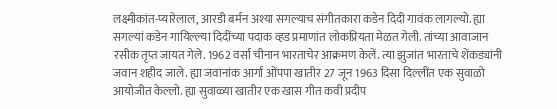लक्ष्मीकांत-प्यारेलाल, आरडी बर्मन अश्या सगल्याच संगीतकारा कडेन दिदी गावंक लागल्यो. ह्या सगल्यां कडेन गायिल्ल्या दिदींच्या पदाक व्हड प्रमाणांत लोकप्रियता मेळत गेली. तांच्या आवाजान रसीक तृप्त जायत गेले. 1962 वर्सा चीनान भारताचेर आक्रमण केलें. त्या झुजांत भारताचे शेंकड्यांनी जवान शहीद जाले. ह्या जवानांक आर्गां ओंपपा खातीर 27 जून 1963 दिसा दिल्लींत एक सुवाळो आयोजीत केल्लो. ह्या सुवाळ्या खातीर एक खास गीत कवी प्रदीप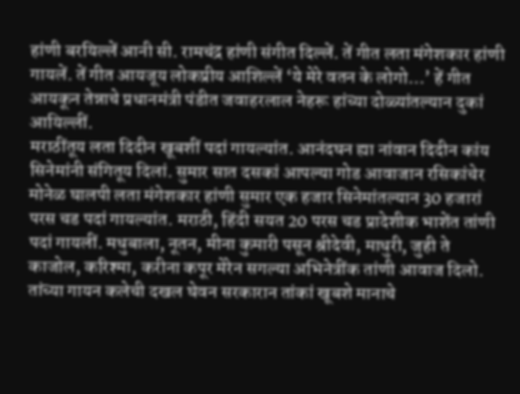हांणी बरयिल्लें आनी सी. रामचंद्र हांणी संगीत दिल्लें. तें गीत लता मंगेशकार हांणी गायलें. तें गीत आयजूय लोकप्रीय आशिल्लें ‘ये मेरे वतन के लोगो…’ हें गीत आयकून तेन्नाचे प्रधानमंत्री पंडीत जवाहरलाल नेहरू हांच्या दोळ्यांतल्यान दुकां आयिल्लीं.
मराठींतूय लता दिदीन खूबशीं पदां गायल्यांत. आनंदघन ह्या नांवान दिदीन कांय सिनेमांनी संगितूय दिलां. सुमार सात दसकां आपल्या गोड आवाजान रसिकांचेर मोनेळ घालपी लता मंगेशकार हांणी सुमार एक हजार सिनेमांतल्यान 30 हजारां परस चड पदां गायल्यांत. मराठी, हिंदी सयत 20 परस चड प्रादेशीक भाशेंत तांणी पदां गायलीं. मधुबाला, नूतन, मीना कुमारी पसून श्रीदेवी, माधुरी, जुही ते काजोल, करिश्मा, करीना कपूर मेरेन सगल्या अभिनेत्रींक तांणी आवाज दिलो. तांच्या गायन कलेची दखल घेवन सरकारान तांकां खूबशे मानाचे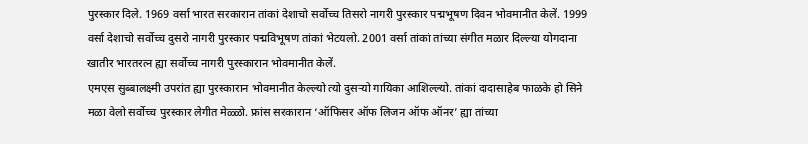पुरस्कार दिले. 1969 वर्सा भारत सरकारान तांकां देशाचो सर्वोच्च तिसरो नागरी पुरस्कार पद्मभूषण दिवन भोवमानीत केलें. 1999 वर्सा देशाचो सर्वोच्च दुसरो नागरी पुरस्कार पद्मविभूषण तांकां भेटयलो. 2001 वर्सा तांकां तांच्या संगीत मळार दिल्ल्या योगदाना खातीर भारतरत्न ह्या सर्वोच्च नागरी पुरस्कारान भोवमानीत केलें.
एमएस सुब्बालक्ष्मी उपरांत ह्या पुरस्कारान भोवमानीत केल्ल्यो त्यो दुसऱ्यो गायिका आशिल्ल्यो. तांकां दादासाहेब फाळके हो सिने मळा वेलो सर्वोच्च पुरस्कार लेगीत मेळ्ळो. फ्रांस सरकारान ‘ऑफिसर ऑफ लिजन ऑफ ऑनर’ ह्या तांच्या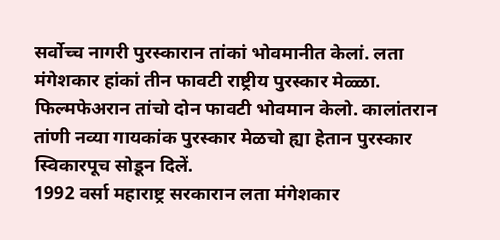सर्वोच्च नागरी पुरस्कारान तांकां भोवमानीत केलां. लता मंगेशकार हांकां तीन फावटी राष्ट्रीय पुरस्कार मेळ्ळा. फिल्मफेअरान तांचो दोन फावटी भोवमान केलो. कालांतरान तांणी नव्या गायकांक पुरस्कार मेळचो ह्या हेतान पुरस्कार स्विकारपूच सोडून दिलें.
1992 वर्सा महाराष्ट्र सरकारान लता मंगेशकार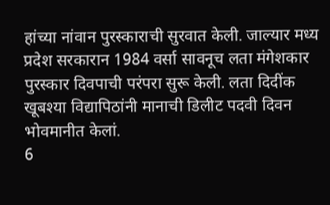हांच्या नांवान पुरस्काराची सुरवात केली. जाल्यार मध्य प्रदेश सरकारान 1984 वर्सा सावनूच लता मंगेशकार पुरस्कार दिवपाची परंपरा सुरू केली. लता दिदींक खूबश्या विद्यापिठांनी मानाची डिलीट पदवी दिवन भोवमानीत केलां.
6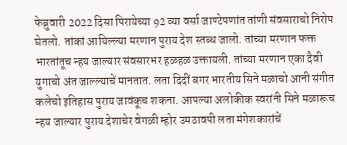फेब्रुवारी 2022 दिसा पिरायेच्या 92 व्या वर्सा जाण्टेपणांत तांणी संवसाराचो निरोप घेतलो. तांकां आयिल्ल्या मरणान पुराय देश स्तब्ध जालो. तांच्या मरणान फक्त भारतांतूच न्हय जाल्यार संवसारभर हळहळ उक्तायली. तांच्या मरणान एका दैवी युगाचो अंत जाल्ल्याचें मानतात. लता दिदीं बगर भारतीय सिने मळाचो आनी संगीत कलेचो इतिहास पुराय जावंकूच शकना. आपल्या अलोकीक स्वरांनी सिने मळारूच न्हय जाल्यार पुराय देशाचेर वेगळी म्होर उमठावपी लता मंगेशकारांचें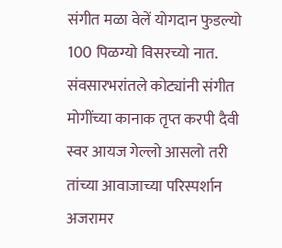संगीत मळा वेलें योगदान फुडल्यो 100 पिळग्यो विसरच्यो नात. संवसारभरांतले कोट्यांनी संगीत मोगींच्या कानाक तृप्त करपी दैवी स्वर आयज गेल्लो आसलो तरी तांच्या आवाजाच्या परिस्पर्शान अजरामर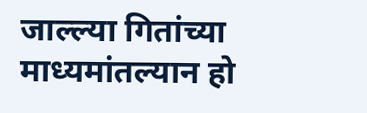जाल्ल्या गितांच्या माध्यमांतल्यान हो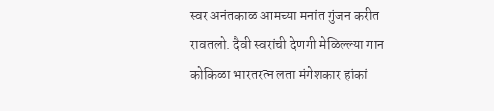स्वर अनंतकाळ आमच्या मनांत गुंजन करीत रावतलो. दैवी स्वरांची देणगी मेळिल्ल्या गान कोकिळा भारतरत्न लता मंगेशकार हांकां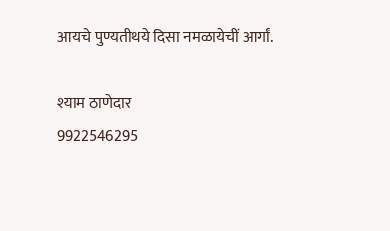आयचे पुण्यतीथये दिसा नमळायेचीं आर्गां.

श्याम ठाणेदार
9922546295